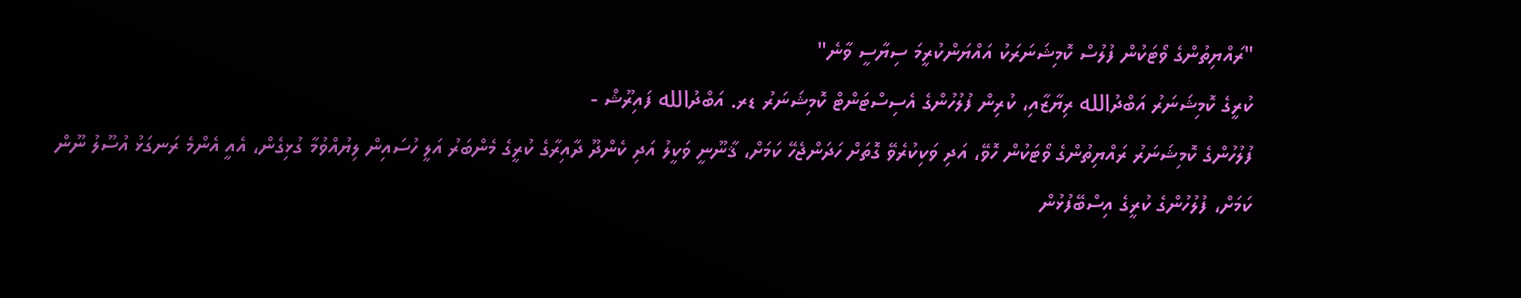"ރައްޔިތުންގެ ވޯޓަކުން ފުލުސް ކޮމިޝަނަރަކު އައްޔަންކުރީމަ ސިޔާސީ ވާނެ"
ކުރީގެ ކޮމިޝަނަރު އަބްދުالله ރިޔާޒާއި، ކުރިން ފުލުހުންގެ އެސިސްޓަންޓް ކޮމިޝަނަރު ޑރ. އަބްދުالله ފައިރޫޝް -
ފުލުހުންގެ ކޮމިޝަނަރު ރައްޔިތުންގެ ވޯޓަކުން ހޮވޭ، އަދި ވަކިކުރެވޭ ގޮތަށް ހަދަންޖެހޭ ކަމަށް، ޤާނޫނީ ވަކީލު އަދި ކެންދޫ ދާއިރާގެ ކުރީގެ މެންބަރު އަލީ ހުސައިން ލިޔުއްވުމާ ގުޅިގެން، އެއީ އެންމެ ރަނގަޅު އުސޫލު ނޫން ކަމަށް، ފުލުހުންގެ ކުރީގެ އިސްބޭފުޅުން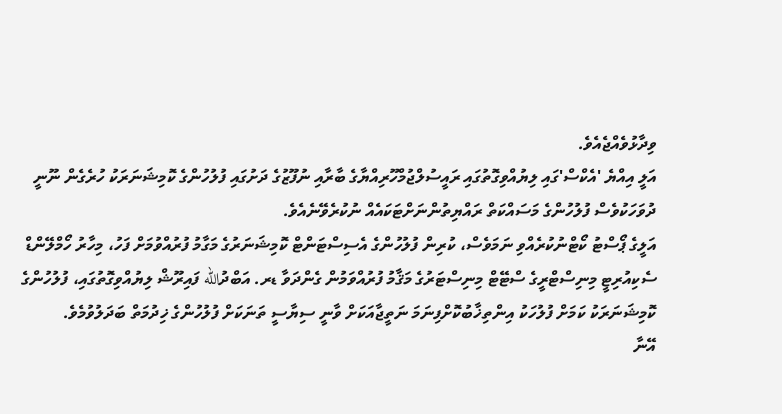ވިދާޅުވެއްޖެއެވެ.
އަލީ އިއްޔެ 'އެކްސް'ގައި ލިޔުއްވިގޮތުގައި ރައީސުލްޖުމްހޫރިއްޔާގެ ބާރާއި ނުފޫޒުގެ ދަށުގައި ފުލުހުންގެ ކޮމިޝަނަރަކު ހުރެގެން ނޫނީ ދުވަހަކުވެސް ފުލުހުންގެ މަސައްކަތް ރައްޔިތުންނަށްޓަކައެއް ނުކުރެވޭނެއެވެ.
އަލީގެ ޕޯސްޓު ކޯޓްނުކުރެއްވި ނަމަވެސް، ކުރިން ފުލުހުންގެ އެސިސްޓަންޓް ކޮމިޝަނަރުގެ މަގާމު ފުރުއްވުމަށް ފަހު، މިހާރު ހޯމްލޭންޑް ސެކިއުރިޓީ މިނިސްޓްރީގެ ސްޓޭޓް މިނިސްޓަރުގެ މަޤާމު ފުރުއްވަމުން ގެންދަވާ ޑރ. އަބްދުالله ފައިރޫޝް ލިޔުއްވިގޮތުގައި، ފުލުހުންގެ ކޮމިޝަނަރަކު ކަމަށް ފުލުހަކު އިންތިޚާބުކޮށްފިނަމަ ނަތީޖާއަކަށް ވާނީ ސިޔާސީ ތަނަކަށް ފުލުހުންގެ ޚިދުމަތް ބަދަލުވުމެވެ.
އޭނާ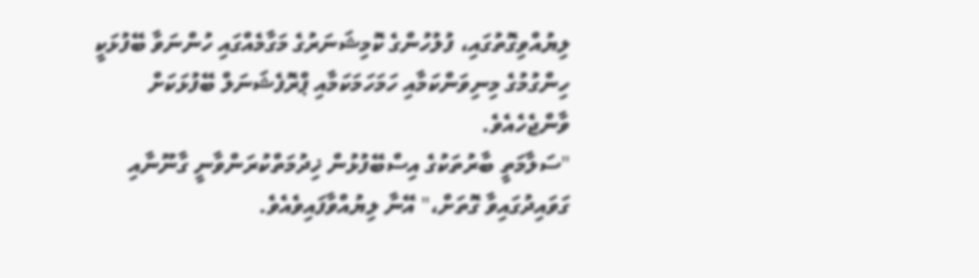ލިޔުއްވިގޮތުގައި، ފުލުހުންގެ ކޮމިޝަނަރުގެ މަގާމެއްގައި ހުންނަވާ ބޭފުޅަކީ ހިންގުމުގެ މިނިވަންކަމާއި ހަމަހަމަކަމާއި ޕްރޮފެޝަނަލް ބޭފުޅަކަށް ވާންޖެހެއެވެ.
"ސަލާމަތީ ބާރުތަކުގެ އިސްބޭފުޅުން ޚިދުމަތްކުރަންވާނީ ގާނޫނާއި ގަވައިދުގައިވާ ގޮތަށް،" އޭނާ ލިޔުއްވާފައިވެއެވެ.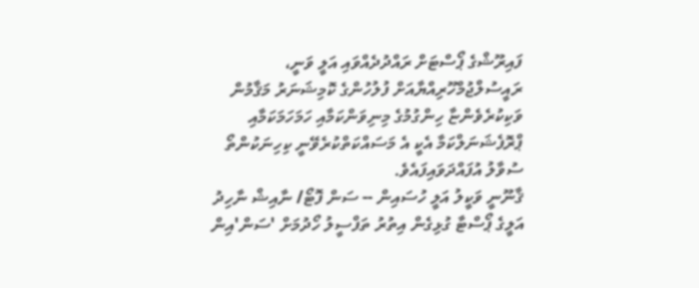ފައިރޫޝްގެ ޕޯސްޓަށް ރައްދުދެއްވައި އަލީ ވަނީ، ރައީސުލްޖުމްހޫރިއްޔާއަށް ފުލުހުންގެ ކޮމިޝަނަރު މަޤާމުން ވަކިކުރެވެންޏާ ހިންގުމުގެ މިނިވަންކަމާއި ހަމަހަމަކަމާއި ޕްރޮފެޝަނަލްކަމާ އެކީ އެ މަސައްކަތްކުރެވޭނީ ކިހިނަކުންތޯ ސުވާލު އުފައްދަވައިފައެވެ.
ޤާނޫނީ ވަކީލު އަލީ ހުސައިން -- ސަން ފޮޓޯ/ ނާއިޝް ނާހިދު
އަލީގެ ޕޯސްޓާ ގުޅިގެން އިތުރު ތަފްސީލު ހޯދުމަށް 'ސަން'އިން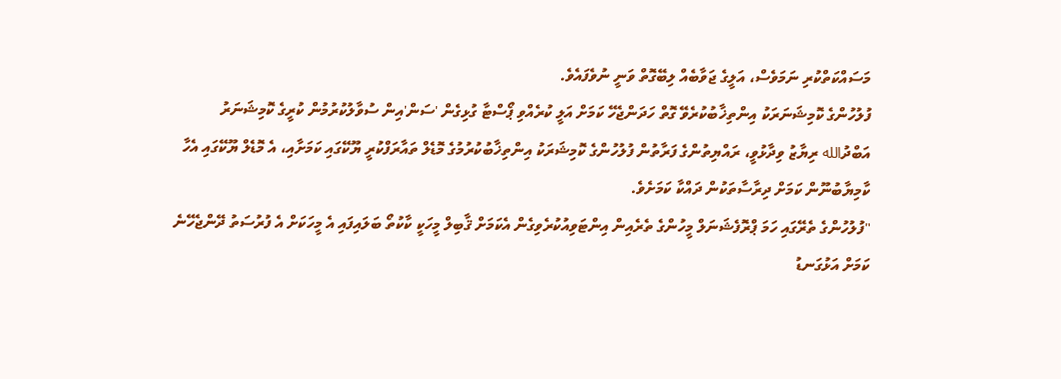މަސައްކަތްކުރި ނަމަވެސް، އަލީގެ ޖަވާބެއް ލިބޭގޮތް ވަނީ ނުވެފައެވެ.
ފުލުހުންގެ ކޮމިޝަނަރަކު އިންތިޚާބުކުރެވޭ ގޮތް ހަދަންޖެހޭ ކަމަށް އަލީ ކުރެއްވި ޕޯސްޓާ ގުޅިގެން 'ސަން'އިން ސުވާލުކުރުމުން ކުރީގެ ކޮމިޝަނަރު އަބްދުالله ރިޔާޒު ވިދާޅުވީ، ރައްޔިތުންގެ ފަރާތުން ފުލުހުންގެ ކޮމިޝަރަކު އިންތިޚާބުކުރުމުގެ މޮޑެލް ތައާރަފްކުރީ ޔޫކޭގައި ކަމަށާއި، އެ މޮޑެލް ޔޫކޭގައި އެހާ ކާމިޔާބުނޫން ކަމަށް ދިރާސާތަކުން ދައްކާ ކަމަށެވެ.
"ފުލުހުންގެ ތެރޭގައި ހަމަ ޕްރޮފެޝަނަލް މީހުންގެ ތެރެއިން އިންޓަވިއުކުރެވިގެން އެކަމަށް ޤާބިލް މީހަކީ ކާކުތޯ ބަލައިފައި އެ މީހަކަށް އެ ފުރުސަތު ދޭންޖެހޭނެ ކަމަށް އަޅުގަނޑު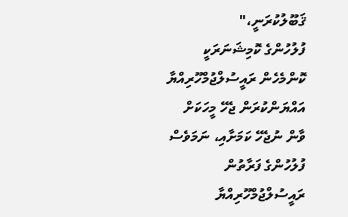ޤަބޫލުކުރަނީ،"
ފުލުހުންގެ ކޮމިޝަނަރަކީ ކޮންމެހެން ރައީސުލްޖުމްހޫރިއްޔާ އައްޔަންކުރަން ޖެހޭ މީހަކަށް ވާން ނުޖެހޭ ކަމަށާއި، ނަމަވެސް ފުލުހުންގެ ފަރާތުން ރައީސުލްޖުމްހޫރިއްޔާ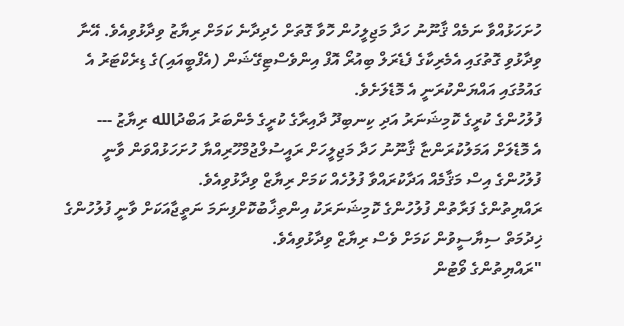ހުށަހަޅުއްވާ ނަމެއް ޤާނޫނު ހަދާ މަޖިލީހުން ހޮވާ ގޮތަށް ހެދިދާނެ ކަމަށް ރިޔާޒު ވިދާޅުވިއެވެ. އޭނާ ވިދާޅުވި ގޮތުގައި އެމެރިކާގެ ފެޑެރަލް ބިއުރޯ އޮފް އިންވެސްޓިގޭޝަން (އެފްބީއައި)ގެ ޑިރެކްޓަރު އެ ގައުމުގައި އައްޔަންކުރަނީ އެ މޮޑެލަށެވެ.
ފުލުހުންގެ ކުރީގެ ކޮމިޝަނަރު އަދި ކިނބިދޫ ދާއިރާގެ ކުރީގެ މެންބަރު އަބްދުالله ރިޔާޒު ---
އެ މޮޑެލަށް އަމަލުކުރަންޏާ ޤާނޫނު ހަދާ މަޖިލީހަށް ރައީސުލްޖުމްހޫރިއްޔާ ހުށަހަޅުއްވަން ވާނީ ފުލުހުންގެ އިސް މަޤާމެއް އަދާކުރައްވާ ފުލުހެއް ކަމަށް ރިޔާޒް ވިދާޅުވިއެވެ.
ރައްޔިތުންގެ ފަރާތުން ފުލުހުންގެ ކޮމިޝަނަރަކު އިންތިޚާބުކޮށްފިނަމަ ނަތީޖާއަކަށް ވާނީ ފުލުހުންގެ ޚިދުމަތް ސިޔާސީވުން ކަމަށް ވެސް ރިޔާޒް ވިދާޅުވިއެވެ.
"ރައްޔިތުންގެ ވޯޓުން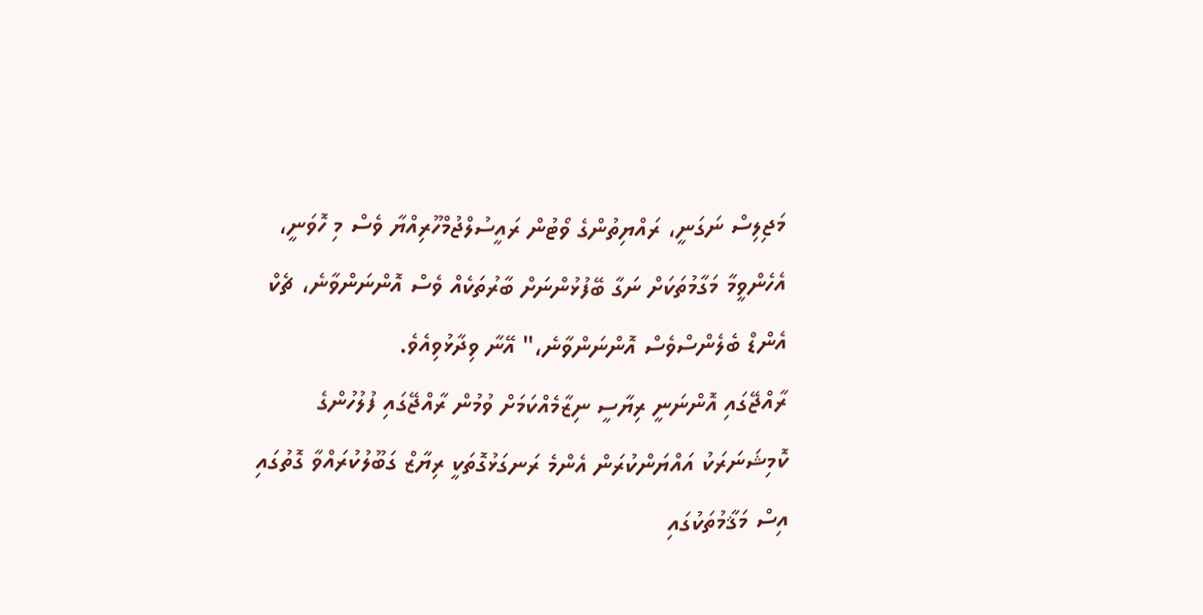މަޖިލިސް ނަގަނީ، ރައްޔިތުންގެ ވޯޓުން ރައީސުލްޖުމްހޫރިއްޔާ ވެސް މި ހޮވަނީ، އެހެންވީމާ މަގާމުތަކަށް ނަގާ ބޭފުޅުންނަށް ބާރުތަކެއް ވެސް އޮންނަންވާނެ، ޗެކް އެންޑް ބެލެންސްވެސް އޮންނަންވާނެ،" އޭނާ ވިދާޅުވިއެވެ.
ރާއްޖޭގައި އޮންނަނީ ރިޔާސީ ނިޒާމެއްކަމަށް ވުމުން ރާއްޖޭގައި ފުލުހުންގެ ކޮމިޝަނަރަކު އައްޔަންކުރަން އެންމެ ރަނގަޅުގޮތަކީ ރިޔާޒް ގަބޫލުކުރައްވާ ގޮތުގައި އިސް މަޤާމުތަކުގައި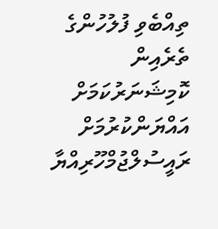ތިއްބެވި ފުލުހުންގެ ތެރެއިން ކޮމިޝަނަރުކަމަށް އައްޔަންކުރުމަށް ރައީސުލްޖުމްހޫރިއްޔާ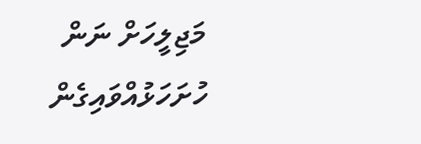މަޖިލީހަށް ނަން ހުށަހަޅުއްވައިގެން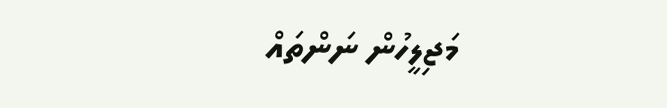މަޖިލީހުން ނަންތައް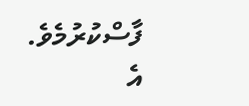ފާސްކުރުމެވެ.
އެ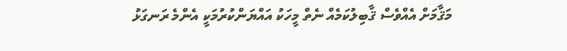މަޤާމަށް އެއްވެސް ޤާބިލުކަމެއް ނެތް މީހަކު އައްޔަންކުރުމަކީ އެންމެ ރަނގަޅު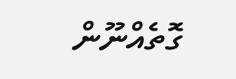ގޮތެއްނޫން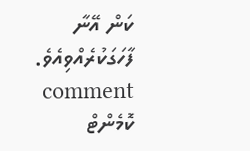ކަން އޭނާ ފާހަގަކުރެއްވިއެވެ.
comment ކޮމެންޓް